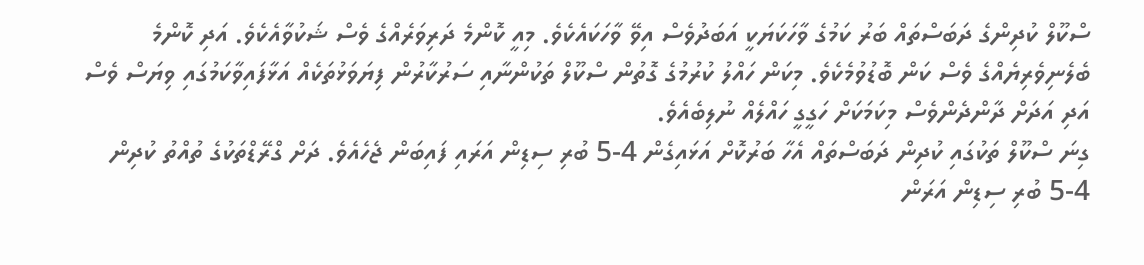ސްކޫލް ކުދިންގެ ދަބަސްތައް ބަރު ކަމުގެ ވާހަކަޔަކީ އަބަދުވެސް އިވޭ ވާހަކައެކެވެ. މިއީ ކޮންމެ ދަރިވަރެއްގެ ވެސް ޝަކުވާއެކެވެ. އަދި ކޮންމެ ބެލެނިވެރިޔެއްގެ ވެސް ކަން ބޮޑުވުމެކެވެ. މިކަން ހައްލު ކުރުމުގެ ގޮތުން ސްކޫލް ތަކުންނާއި ސަރުކާރުން ފިޔަވަޅުތަކެއް އަޅާފައިވާކަމުގައި ވިޔަސް ވެސް އަދި އަދަށް ދާންދެންވެސް މިކަމަކަށް ހަގީގީ ހައްލެއް ނުލިބެއެވެ.
ގިނަ ސްކޫލް ތަކުގައި ކުދިން ދަބަސްތައް އެހާ ބަރުކޮށް އަޅައިގެން 4-5 ބުރި ސިޑިން އަރައި ފައިބަން ޖެހެއެވެ. ދަށް ގްރޭޑްތަކުގެ ތުއްތު ކުދިން 4-5 ބުރި ސިޑިން އަރަން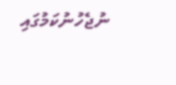ނުޖެހުނުކަމުގައި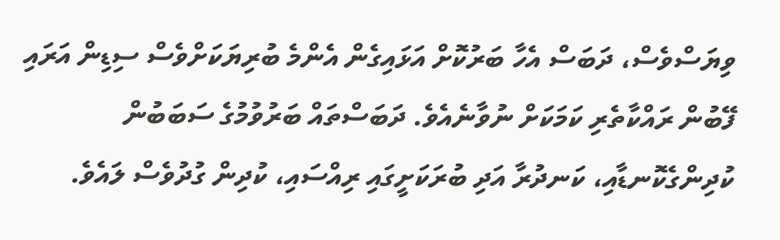ވިޔަސްވެސް، ދަބަސް އެހާ ބަރުކޮށް އަޅައިގެން އެންމެ ބުރިޔަކަށްވެސް ސިޑިން އަރައި ފޭބުން ރައްކާތެރި ކަމަކަށް ނުވާނެއެވެ. ދަބަސްތައް ބަރުވުމުގެ ސަބަބުން ކުދިންގެކޮނޑާއި، ކަނދުރާ އަދި ބުރަކަށީގައި ރިއްސައި، ކުދިން ގުދުވެސް ލައެވެ.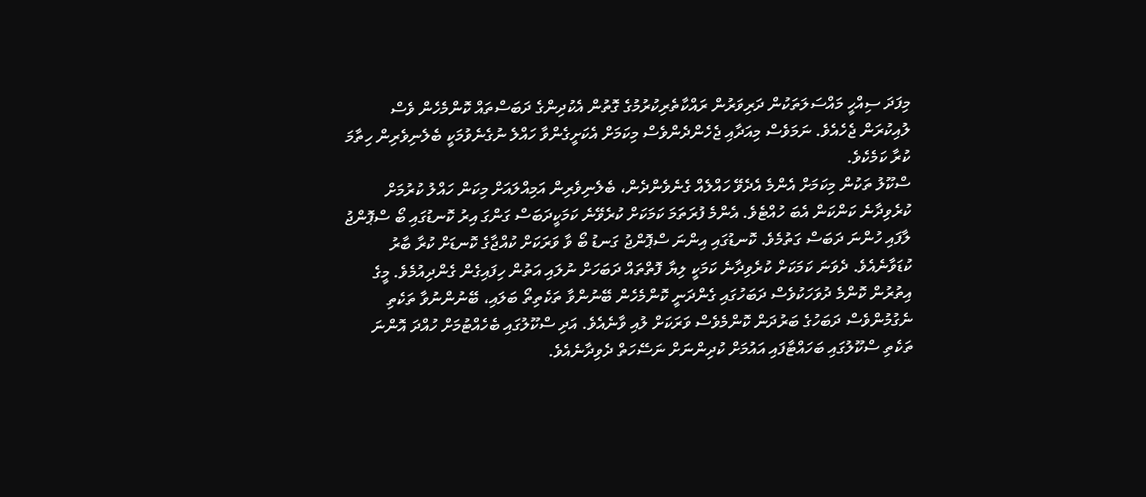މިފަދަ ސިއްހީ މައްސަލަތަކުން ދަރިވަރުން ރައްކާތެރިކުރުމުގެ ގޮތުން އެކުދިންގެ ދަބަސްތައް ކޮންމެހެން ވެސް ލުއިކުރަން ޖެހެއެވެ. ނަމަވެސް މިއަދާއި ޖެހެންދެންވެސް މިކަމަށް އެކަށީގެންވާ ހައްލެ ނުގެނެވުމަކީ ބެލެނިވެރިން ހިތާމަ ކުރާ ކަމެކެވެ.
ސްކޫލު ތަކުން މިކަމަށް އެންމެ އެދެވޭ ހައްލެއް ގެނެވެންދެން، ބެލެނިވެރިން އަމިއްލައަށް މިކަން ހައްލު ކުރުމަށް ކުރެވިދާނެ ކަންކަން އެބަ ހުއްޓެވެ. އެންމެ ފުރަތަމަ ކަމަކަށް ކުރެވޭނެ ކަމަކީދަބަސް ގަންގަ އިރު ކޮނޑުގައި ބޯ ސްޕޮންޖު ލާފައި ހުންނަ ދަބަސް ގަތުމެވެ. ކޮނޑުގައި އިންނަ ސްޕޮންޖު ގަނޑު ބޯ ވާ ވަރަކަށް ކުއްޖާގެ ކޮނޑަށް ކުރާ ބާރު ކުޑަވާނެއެވެ. ދެވަނަ ކަމަކަށް ކުރެވިދާނެ ކަމަކީ ލިޔާ ފޮތްތައް ދަބަހަށް ނުލައި އަތުން ހިފައިގެން ގެންދިއުމެވެ. މީގެ އިތުރުން ކޮންމެ ދުވަހަކުވެސް ދަބަހުގައި ގެންދަނީ ކޮންމެހެން ބޭނުންވާ ތަކެތިތޯ ބަލައި، ބޭނުންނުވާ ތަކެތި ނެގުމުންވެސް ދަބަހުގެ ބަރުދަން ކޮންމެވެސް ވަރަކަށް ލުއި ވާނެއެވެ. އަދި ސްކޫލުގައި ބެހެއްޓުމަށް ހުއްދަ އޮންނަ ތަކެތި ސްކޫލުގައި ބަހައްޓާފައި އައުމަށް ކުދިންނަށް ނަސޭހަތް ދެވިދާނެއެވެ.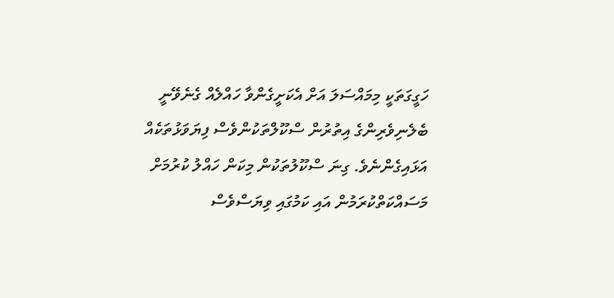ހަގީގަތަކީ މިމައްސަލަ އަށް އެކަށީގެންވާ ހައްލެއް ގެނެވޭނީ ބެލެނިވެރިންގެ އިތުރުން ސްކޫލްތަކުންވެސް ފިޔަވަޅުތަކެއް އަޅައިގެންނެވެ. ގިނަ ސްކޫލުތަކުން މިކަން ހައްލު ކުރުމަށް މަސައްކަތްކުރަމުން އައި ކަމުގައި ވިޔަސްވެސް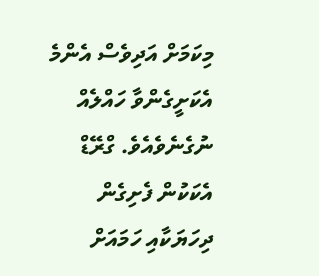މިކަމަށް އަދިވެސް އެންމެ އެކަށީގެންވާ ހައްލެއް ނުގެނެވެއެވެ. ގްރޭޑް އެކަކުން ފެށިގެން ދިހަޔަކާއި ހަމައަށް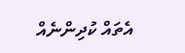އެތައް ކުދިންނެއް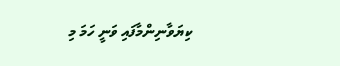ކިޔަވާނިންމާފައި ވަނީ ހަމަ މި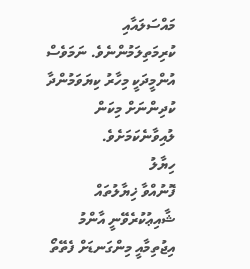މައްސަލައާއި ކުރިމަތިލަމުންނެވެ. ނަމަވެސް އުންމީދަކީ މިހާރު ކިޔަވަމުންދާ ކުދިންނަށް މިކަން ލުއިވާނެކަމަށެވެ.
ހިޔާލު
ފޮނުއްވާ ޚިޔާލުތައް ޝާއިޢުކުރެވޭނީ އާންމު އިޖުތިމާއީ މިންގަނޑަށް ފެތޭތޯ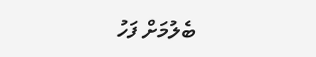ބެލުމަށް ފަހު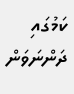ކަމުގައި ދަންނަވަން